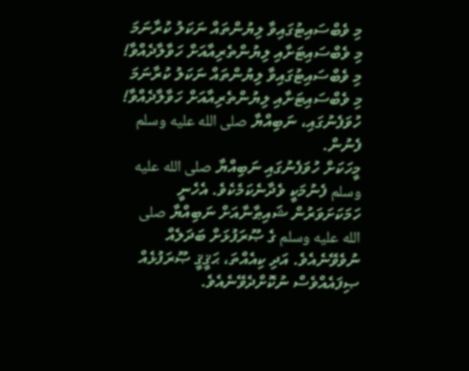މި ވެބްސައިޓުގައިވާ ލިޔުންތައް ނަކަލު ކުރާނަމަ މި ވެބްސައިޓަށާއި ލިޔުންތެރިއާއަށް ހަވާލާދެއްވާ!
މި ވެބްސައިޓުގައިވާ ލިޔުންތައް ނަކަލު ކުރާނަމަ މި ވެބްސައިޓަށާއި ލިޔުންތެރިއާއަށް ހަވާލާދެއްވާ!
ހުވަފެނުގައި، ނަބިއްޔާ صلى الله عليه وسلم ފެނުން.
މީހަކަށް ހުވަފެނުގައި ނަބިއްޔާ صلى الله عليه وسلم ފެނުމަކީ ވެދާނެކަމެކެވެ. އެހެނީ ހަމަކަށަވަރުން ޝައިޠާނާއަށް ނަބިއްޔާ صلى الله عليه وسلم ގެ ޞޫރަފުޅަށް ބަދަލެއް ނުވެވޭނެއެވެ. އަދި ކިއެއްތަ، ޙަޤީޤީ ޞޫރަފުޅެއް ޞިފައެއްވެސް ނުކޮށްދެވޭނެއެވެ.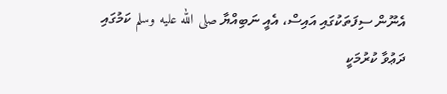އެނޫން ސިފަތަކުގައި އައިސް، އެއީ ނަބިއްޔާ صلى الله عليه وسلم ކަމުގައި ދަޢުވާ ކުރުމަކީ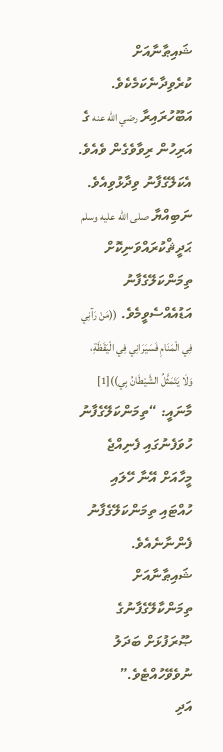ޝައިޠާނާއަށް ކުރެވިދާނެކަމެކެވެ.
އަބޫހުރައިރާ رضي الله عنه ގެ އަރިހުން ރިވާވެގެން ވެއެވެ. އެކަލޭގެފާނު ވިދާޅުވިއެވެ. ނަބިއްޔާ صلى الله عليه وسلم ޙަދީޘްކުރައްވަނިކޮށް ތިމަންކަލޭގެފާނު އަޑުއެއްސެވީމެވެ. ((مَنْ رَآنِي فِي الْمَنَامِ فَسَيَرَانِي فِي الْيَقَظَةِ، وَلَا يَتَمَثَّلُ الشَّيْطَانُ بِي))[1] މާނައީ: “ތިމަންކަލޭގެފާނު ހުވަފެނުގައި ފެނިއްޖެ މީހާއަށް އޭނާ ހޭލައި ހުއްޓައި ތިމަންކަލޭގެފާނު ފެންނާނެއެވެ. ޝައިޠާނާއަށް ތިމަންކާލޭގެފާނުގެ ޞޫރަފުޅަށް ބަދަލު ނުވެވޭހުއްޓެވެ.”
އަދި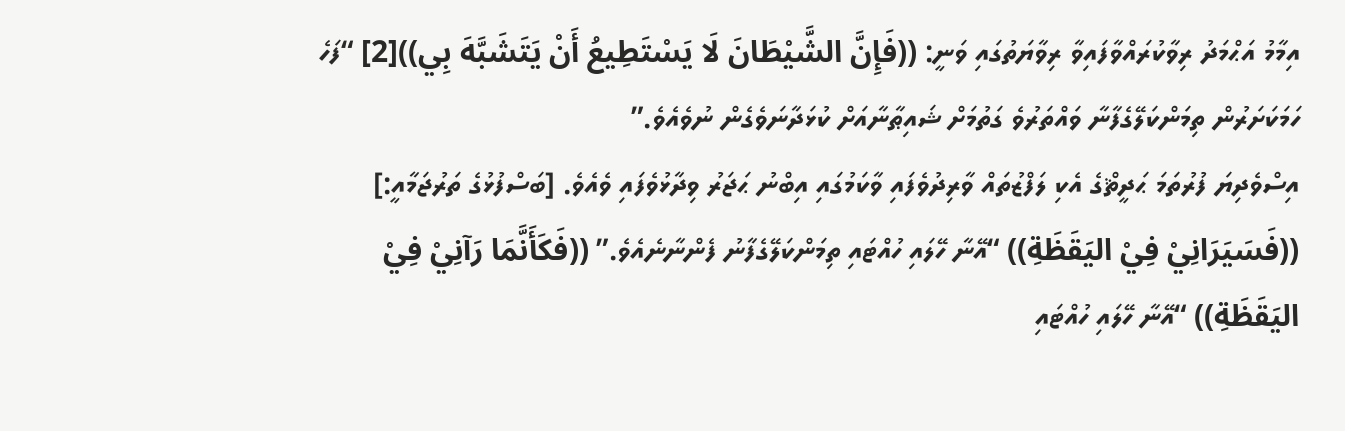އިމާމު އަޙްމަދު ރިވާކުރައްވާފައިވާ ރިވާޔަތުގައި ވަނީ: ((فَإِنَّ الشَّيْطَانَ لَا يَسْتَطِيعُ أَنْ يَتَشَبَّهَ بِي))[2] “ފަހެ ހަމަކަށަރުން ތިމަންކަލޭގެފާނާ ވައްތަރުވެ ގަތުމަށް ޝައިޠާނާއަށް ކުޅަދާނަވެގެން ނުވެއެވެ.”
އިސްވެދިޔަ ފުރުތަމަ ޙަދީޘްގެ އެކި ލަފްޒުތައް ވާރިދުވެފައި ވާކަމުގައި އިބްނު ޙަޖަރު ވިދާޅުވެފައި ވެއެވެ. [ބަސްފުޅުގެ ތަރުޖަމާއީ:] ((فَسَيَرَانِيْ فِيْ اليَقَظَةِ)) “އޭނާ ހޭލައި ހުއްޓައި ތިމަންކަލޭގެފާނު ފެންނާނެއެވެ.” ((فَكَأَنَّمَا رَآنِيْ فِيْ اليَقَظَةِ)) “އޭނާ ހޭލައި ހުއްޓައި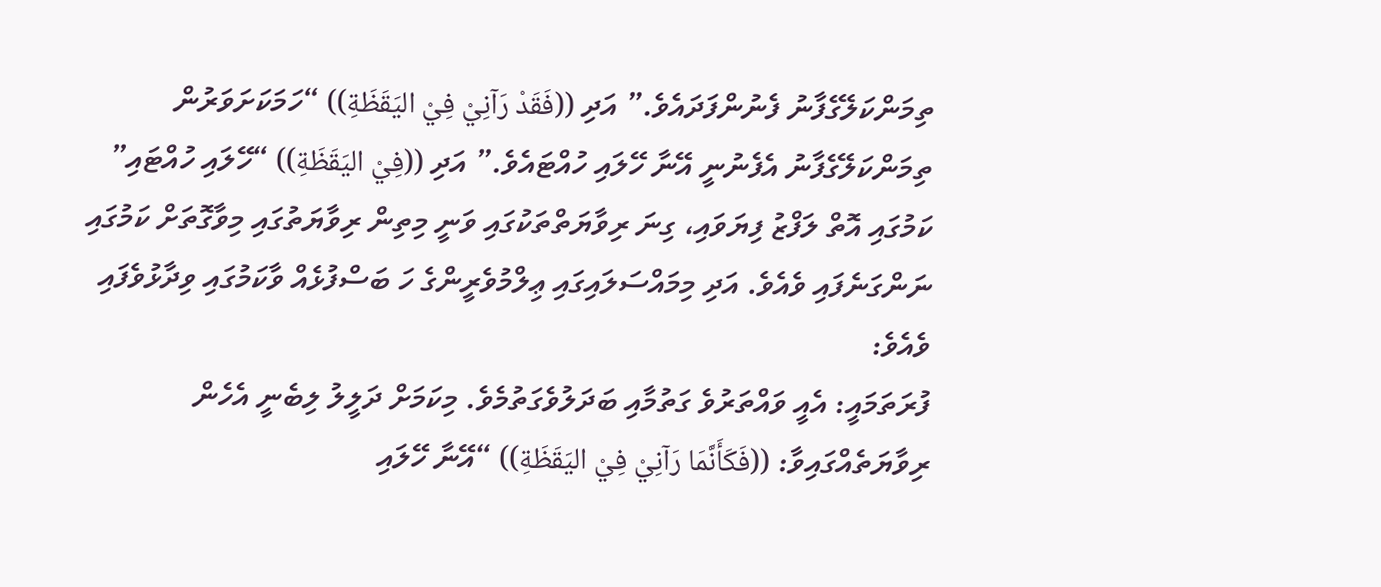ތިމަންކަލޭގެފާނު ފެނުންފަދައެވެ.” އަދި ((فَقَدْ رَآنِيْ فِيْ اليَقَظَةِ)) “ހަމަކަށަވަރުން ތިމަންކަލޭގެފާނު އެފެނުނީ އޭނާ ހޭލައި ހުއްޓައެވެ.” އަދި ((فِيْ اليَقَظَةِ)) “ހޭލައި ހުއްޓައި” ކަމުގައި އޮތް ލަފްޒު ފިޔަވައި، ގިނަ ރިވާޔަތްތަކުގައި ވަނީ މިތިން ރިވާޔަތުގައި މިވާގޮތަށް ކަމުގައި ނަންގަނެފައި ވެއެވެ. އަދި މިމައްސަލައިގައި ޢިލްމުވެރީންގެ ހަ ބަސްފުޅެއް ވާކަމުގައި ވިދާޅުވެފައި ވެއެވެ:
ފުރަތަމައީ: އެއީ ވައްތަރުވެ ގަތުމާއި ބަދަލުވެގަތުމެވެ. މިކަމަށް ދަލީލު ލިބެނީ އެހެން ރިވާޔަތެއްގައިވާ: ((فَكَأَنَّمَا رَآنِيْ فِيْ اليَقَظَةِ)) “އޭނާ ހޭލައި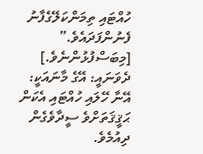ހުއްޓައި ތިމަންކަލޭގެފާނު ފެނުންފަދައެވެ.” [މިބަސްފުޅުންނެވެ.]
ދެވަނައީ: އޭގެ މާނައަކީ: އޭނާ ހޭލައި ހުއްޓައި އެކަން ޙަޤީޤަތަށްވެ ސީދާވެގެން ދިއުމެވެ.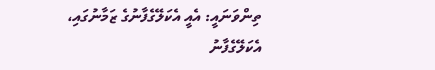ތިންވަނައީ: އެއީ އެކަލޭގެފާނުގެ ޒަމާނުގައި، އެކަލޭގެފާނު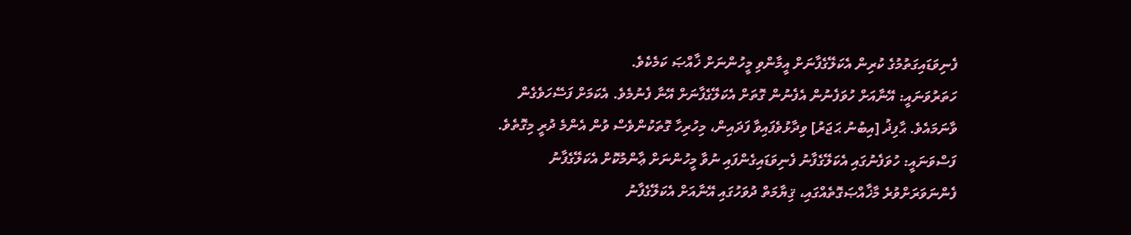ފެނިވަޑައިގަތުމުގެ ކުރިން އެކަލޭގެފާނަށް އީމާންވި މީހުންނަށް ޚާއްޞަ ކަމެކެވެ.
ހަތަރުވަނައީ: އޭނާއަށް ހުވަފެނުން އެފެނުން ގޮތަށް އެކަލޭގެފާނަށް އޭނާ ފެނުމެވެ. އެކަމަށް ފަސޭހަވެގެން ވާނަމައެވެ. ޙާފިޛު [އިބުނު ޙަޖަރު] ވިދާޅުވެފައިވާ ފަދައިން، މިހުރިހާ ގޮތަކުންވެސް ވުން އެންމެ ދުރީ މިގޮތެވެ.
ފަސްވަނައީ: ހުވަފެނުގައި އެކަލޭގެފާނު ފެނިވަޑައިގެންފައި ނުވާ މީހުންނަށް ޢާންމުކޮށް އެކަލޭގެފާނު ފެންނަވަރަށްވުރެ މާޚާއްޞަގޮތެއްގައި، ޤިޔާމަތް ދުވަހުގައި އޭނާއަށް އެކަލޭގެފާނު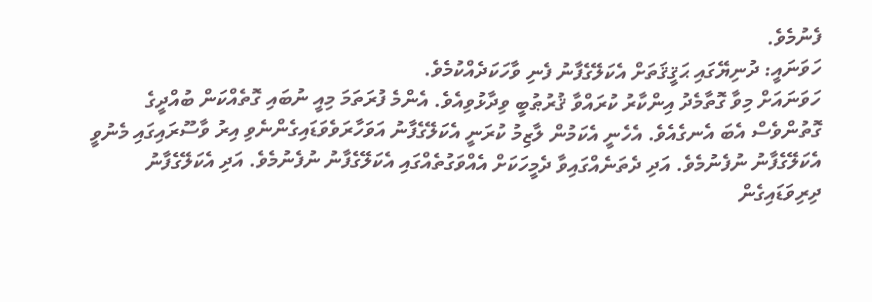ފެނުމެވެ.
ހަވަނައީ: ދުނިޔޭގައި ޙަޤީޤަތަށް އެކަލޭގެފާނު ފެނި ވާހަކަދެއްކުމެވެ.
ހަވަނައަށް މިވާ ގޮތާމެދު އިންކާރު ކުރައްވާ ޤުރުޠުބީ ވިދާޅުވިއެވެ. އެންމެ ފުރަތަމަ މިއީ ނުބައި ގޮތެއްކަން ބުއްދީގެ ގޮތުންވެސް އެބަ އެނގެއެވެ. އެހެނީ އެކަމުން ލާޒިމު ކުރަނީ އެކަލޭގެފާނު އަވަހާރަވެވަޑައިގެންނެވި އިރު ވާސޫރައިގައި މެނުވީ އެކަލޭގެފާނު ނުފެނުމެވެ. އަދި ދެތަނެއްގައިވާ ދެމީހަކަށް އެއްވަގުތެއްގައި އެކަލޭގެފާނު ނުފެނުމެވެ. އަދި އެކަލޭގެފާނު ދިރިވަޑައިގެން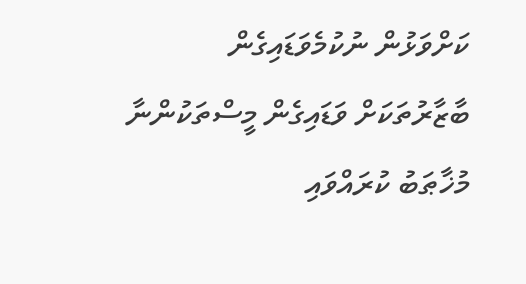ކަށްވަޅުން ނުކުމެވަޑައިގެން ބާޒާރުތަކަށް ވަޑައިގެން މީސްތަކުންނާ މުޚާޠަބު ކުރައްވައި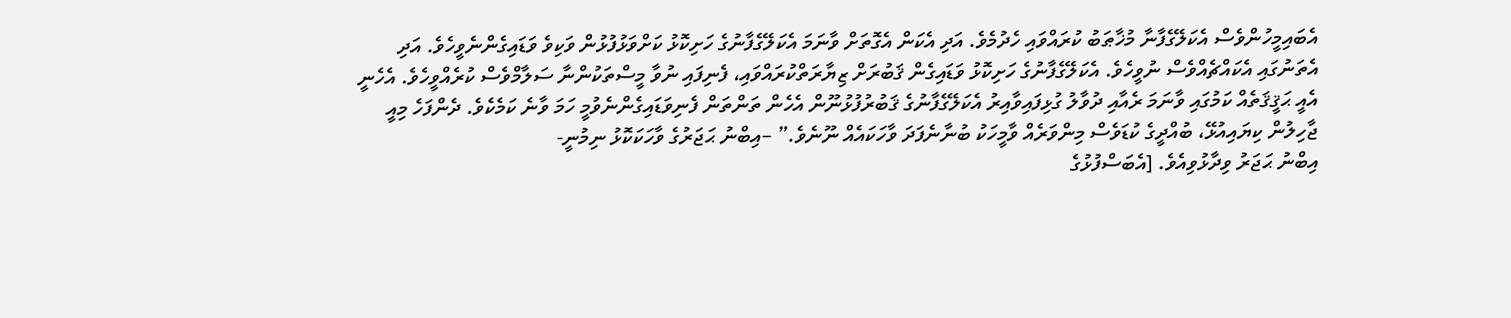އެބައިމީހުންވެސް އެކަލޭގެފާނާ މުޚާޠަބު ކުރައްވައި ހެދުމެވެ. އަދި އެކަން އެގޮތަށް ވާނަމަ އެކަލޭގެފާނުގެ ހަށިކޮޅު ކަށްވަޅުފުޅުން ވަކިވެ ވަޑައިގެންނެވީހެވެ. އަދި އެތަނުގައި އެކައްޗެއްވެސް ނުވީހެވެ. އެކަލޭގެފާނުގެ ހަށިކޮޅު ވަޑައިގެން ޤަބުރަށް ޒިޔާރަތްކުރައްވައި، ފެނިފައި ނުވާ މީސްތަކުންނާ ސަލާމްވެސް ކުރެއްވީހެވެ. އެހެނީ އެއީ ޙަޤީޤަތެއް ކަމުގައި ވާނަމަ ރެއާއި ދުވާލު ގުޅިފައިވާއިރު އެކަލޭގެފާނުގެ ޤަބުރުފުޅުނޫން އެހެން ތަންތަން ފެނިވަޑައިގެންނެވުމީ ހަމަ ވާނެ ކަމެކެވެ. ދެންފަހެ މިއީ ޖާހިލުން ކިޔައިއުޅޭ، ބުއްދީގެ ކުޑަވެސް މިންވަރެއް ވާމީހަކު ބުނާނެފަދަ ވާހަކައެއް ނޫނެވެ.” –އިބްނު ޙަޖަރުގެ ވާހަކަކޮޅު ނިމުނީ-
އިބްނު ޙަޖަރު ވިދާޅުވިއެވެ. [އެބަސްފުޅުގެ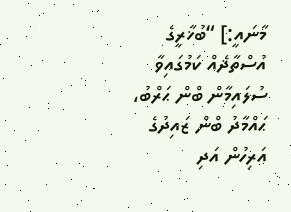މާނައީ:] “ބުޚާރީގެ އުސްތާޛެއް ކަމުގައިވާ ސުލައިމާން ބްން ޙަރްބު، ޙައްމާދު ބްން ޒައިދުގެ އަރިހުން އަދި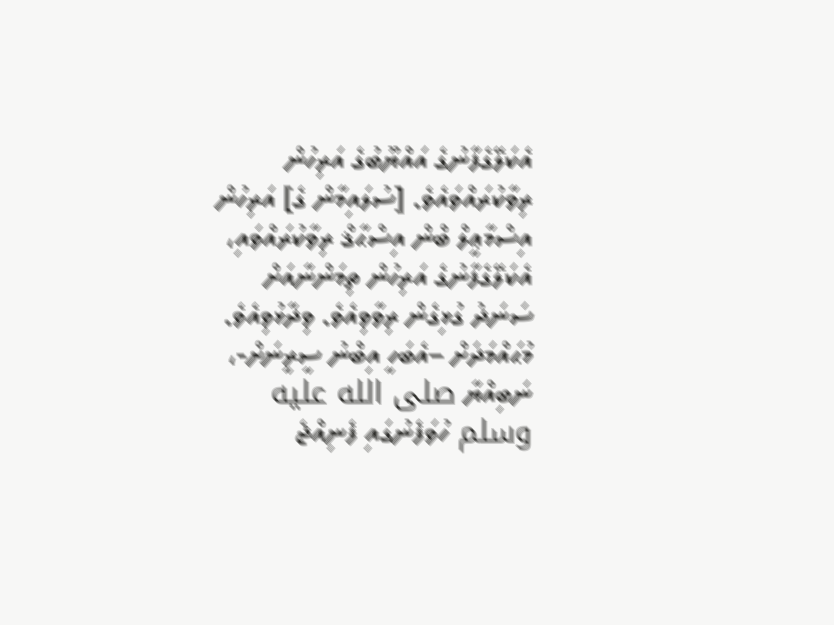އެކަލޭގެފާނުގެ އައްޔޫބުގެ އަރިހުން ރިވާކުރައްވައެވެ. [ސުލައިމާން ގެ] އަރިހުން އިސްމާޢީލް ބްން އިސްޙާޤް ރިވާކުރައްވައި، އެކަލޭގެފާނުގެ އަރިހުން ތިމަންނާއަށް ސަނަދު ގުޅިގެން ރިވާވިއެވެ. ވިދާޅުވިއެވެ. މުޙައްމަދަށް –އެބަހީ އިބްނު ސީރީނަށް-، ނަބިއްޔާ صلى الله عليه وسلم ހުވަފެނުގައި ފެނިއްޖެ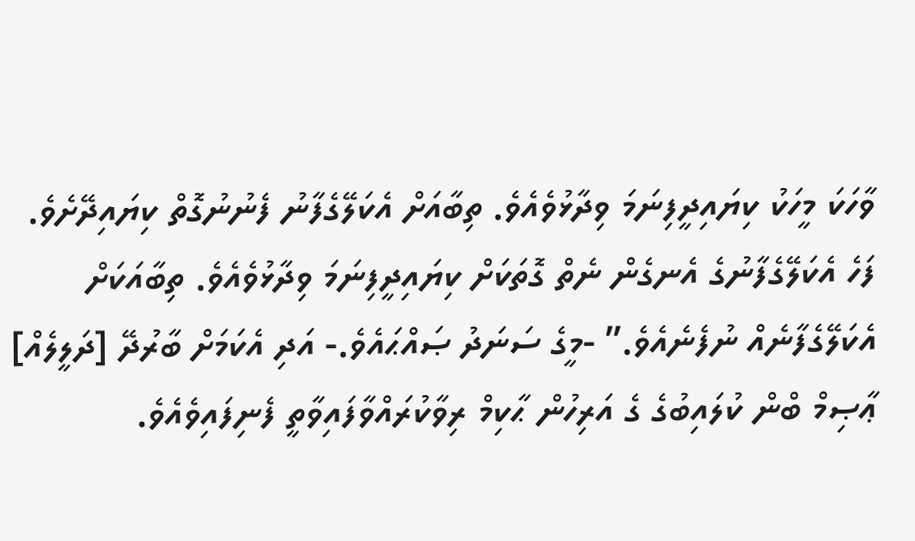ވާހަކަ މީހަކު ކިޔައިދީފިނަމަ ވިދާޅުވެއެވެ. ތިބާއަށް އެކަލޭގެފާނު ފެނުނުގޮތް ކިޔައިދޭށެވެ. ފަހެ އެކަލޭގެފާނުގެ އެނގެން ނެތް ގޮތަކަށް ކިޔައިދީފިނަމަ ވިދާޅުވެއެވެ. ތިބާއަކަށް އެކަލޭގެފާނެއް ނުފެނެއެވެ.” -މީގެ ސަނަދު ޞައްޙައެވެ.- އަދި އެކަމަށް ބާރުދޭ [ދަލީލެއް] ޢާޞިމް ބްން ކުލައިބުގެ ގެ އަރިހުން ޙާކިމް ރިވާކުރައްވާފައިވާތީ ފެނިފައިވެއެވެ.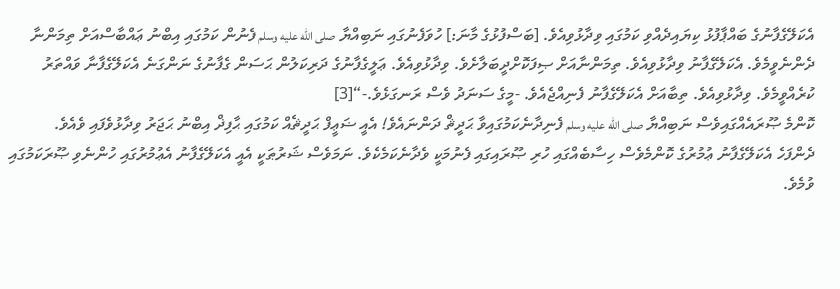އެކަލޭގެފާނުގެ ބައްޕާފުޅު ކިޔައިދެއްވި ކަމުގައި ވިދާޅުވިއެވެ. [ބަސްފުޅުގެ މާނަ:] ހުވަފެނުގައި ނަބިއްޔާ صلى الله عليه وسلم ފެނުން ކަމުގައި އިބްނު ޢައްބާސްއަށް ތިމަންނާ ދެންނެވީމެވެ. އެކަލޭގެފާނު ވިދާޅުވިއެވެ. ތިމަންނާއަށް ޞިފަކޮށްދީބަލާށެވެ. ވިދާޅުވިއެވެ. ޢަލީގެފާނުގެ ދަރިކަލުން ޙަސަން ގެފާނުގެ ނަންގަނެ އެކަލޭގެފާނާ ވައްތަރު ކުރެއްވީމެވެ. ވިދާޅުވިއެވެ. ތިބާއަށް އެކަލޭގެފާނު ފެނިއްޖެއެވެ. -މީގެ ސަނަދު ވެސް ރަނގަޅެވެ.-“[3]
ކޮންމެ ޞޫރައެއްގައިވެސް ނަބިއްޔާ صلى الله عليه وسلم ފެނިދާނެކަމުގައިވާ ޙަދީޘް ދަންނައެވެ! އެއީ ޟަޢީފް ޙަދީޘެއް ކަމުގައި ޙާފިޛް އިބްނު ޙަޖަރު ވިދާޅުވެފައި ވެއެވެ.
ދެންފަހެ އެކަލޭގެފާނު ޢުމުރުގެ ކޮންމެވެސް ހިސާބެއްގައި ހުރި ޞޫރައިގައި ފެނުމަކީ ވެދާނެކަމެކެވެ. ނަމަވެސް ޝަރުޠަކީ އެއީ އެކަލޭގެފާނު އެޢުމުރުގައި ހުންނެވި ޞޫރަކަމުގައި ވުމެވެ.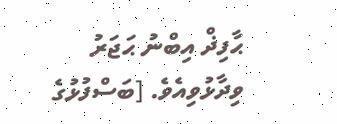ޙާފިޛް އިބްނު ޙަޖަރު ވިދާޅުވިއެވެ. [ބަސްފުޅުގެ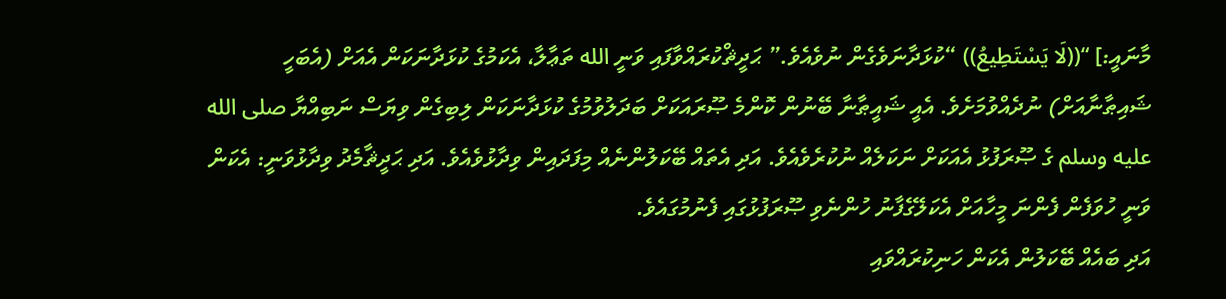މާނައީ:] “((لَا يَسْتَطِيعُ)) “ކުޅަދާނަވެގެން ނުވެއެވެ.” ޙަދީޘްކުރައްވާފައި ވަނީ الله ތަޢާލާ، އެކަމުގެ ކުޅަދާނަކަން އެއަށް (އެބަހީ ޝައިޠާނާއަށް) ނުދެއްވުމަށެވެ. އެއީ ޝައީޠާނާ ބޭނުން ކޮންމެ ޞޫރައަކަށް ބަދަލުވުމުގެ ކުޅަދާނަކަން ލިބިގެން ވިޔަސް ނަބިއްޔާ صلى الله عليه وسلم ގެ ޞޫރަފުޅު އެއަކަށް ނަކަލެއް ނުކުރެވެއެވެ. އަދި އެތައް ބޭކަލުންނެއް މިފަދައިން ވިދާޅުވެއެވެ. އަދި ޙަދީޘާމެދު ވިދާޅުވަނީ: އެކަން ވަނީ ހުވަފެން ފެންނަ މީހާއަށް އެކަލޭގެފާނު ހުންނެވި ޞޫރަފުޅުގައި ފެނުމުގައެވެ.
އަދި ބައެއް ބޭކަލުން އެކަން ހަނިކުރައްވައި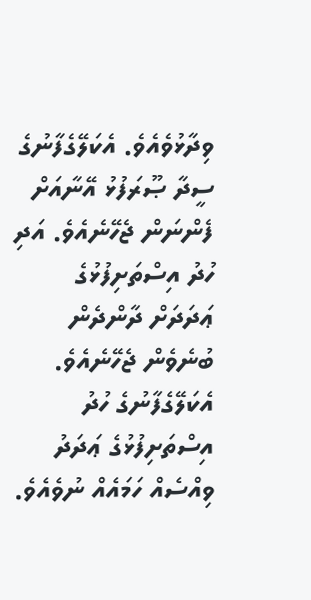ވިދާޅުވެއެވެ. އެކަލޭގެފާނުގެ ސީދާ ޞޫރަފުޅު އޭނާއަށް ފެންނަން ޖެހޭނެއެވެ. އަދި ހުދު އިސްތަށިފުޅުގެ ޢަދަދަށް ދާންދެން ބުނެވެން ޖެހޭނެއެވެ. އެކަލޭގެފާނުގެ ހުދު އިސްތަށިފުޅުގެ ޢަދަދު ވިއްސެއް ހަމައެއް ނުވެއެވެ.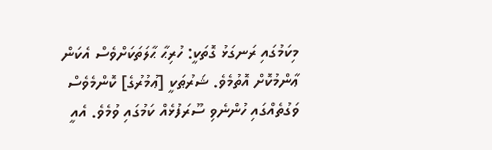މިކަމުގައި ރަނގަޅު ގޮތަކީ: ހުރިޙާ ޙާލަތަކަށްވެސް އެކަން ޢާންމުކޮށް އޮތުމެވެ. ޝަރުޠަކީ [ޢުމުރުގެ] ކޮންމެވެސް ވަގުތެއްގައި ހުންނެވި ސޫރަފުޅެއް ކަމުގައި ވުމެވެ. އެއީ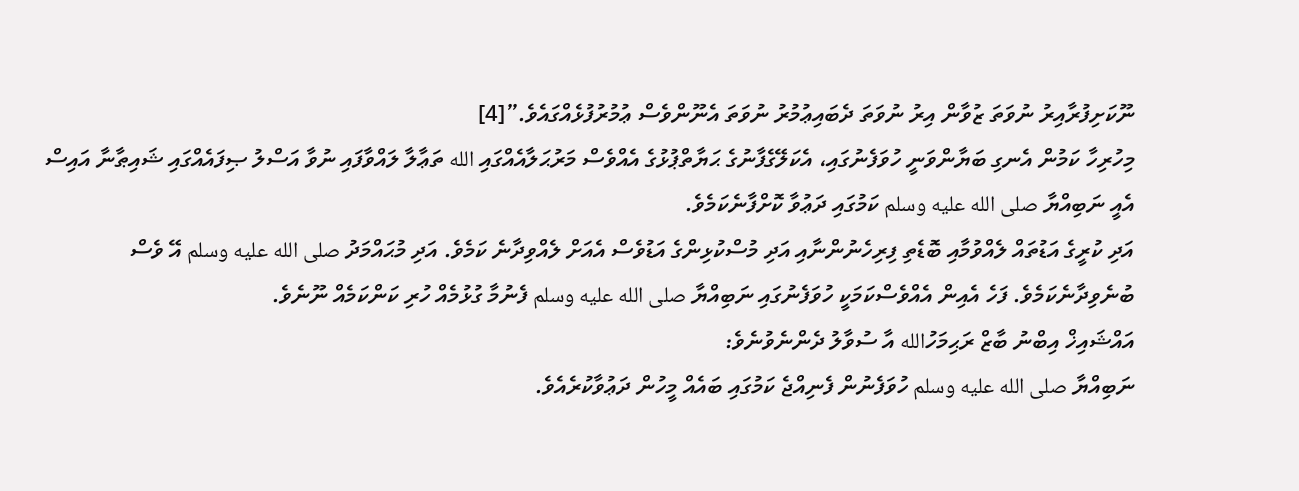ނޫކަށިފުރާއިރު ނުވަތަ ޒުވާން އިރު ނުވަތަ ދެބައިޢުމުރު ނުވަތަ އެނޫންވެސް ޢުމުރުފުޅެއްގައެވެ.”[4]
މިހުރިހާ ކަމުން އެނގި ބަޔާންވަނީ ހުވަފެނުގައި، އެކަލޭގެފާނުގެ ޙަޔާތްޕުޅުގެ އެއްވެސް މަރުޙަލާއެއްގައި الله ތަޢާލާ ލައްވާފައި ނުވާ އަސްލު ޞިފައެއްގައި ޝައިޠާނާ އައިސް އެއީ ނަބިއްޔާ صلى الله عليه وسلم ކަމުގައި ދަޢުވާ ކޮށްފާނެކަމެވެ.
އަދި ކުރީގެ އަޑުތައް ލެއްވުމާއި ބޮޑެތި ފިރިހެނުންނާއި އަދި މުސްކުޅިންގެ އަޑުވެސް އެއަށް ލެއްވިދާނެ ކަމެވެ. އަދި މުޙައްމަދު صلى الله عليه وسلم އޭ ވެސް ބުނެވިދާނެކަމެވެ. ފަހެ އެއިން އެއްވެސްކަމަކީ ހުވަފެނުގައި ނަބިއްޔާ صلى الله عليه وسلم ފެނުމާ ގުޅުމެއް ހުރި ކަންކަމެއް ނޫނެވެ.
އައްޝައިޚް އިބްނު ބާޒް ރަޙިމަހުالله އާ ސުވާލު ދެންނެވުނެވެ:
ނަބިއްޔާ صلى الله عليه وسلم ހުވަފެނުން ފެނިއްޖެ ކަމުގައި ބައެއް މީހުން ދަޢުވާކުރެއެވެ.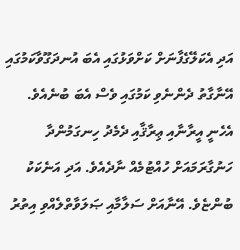އަދި އެކަލޭގެފާނަށް ކަށްވަޅުގައި އެބަ އުނދަގޫވާކަމުގައި އޭނާގާތު ދެންނެވި ކަމުގައި ވެސް އެބަ ބުނެއެވެ. އެހެނީ އީރާނާއި ޢިރާޤާއި ދެމެދު ހިނގަމުންދާ ހަނުގާރަމައަށް ހުއްޓުމެއް ނާދެއެވެ. އަދި އަނެކަކު ބުންޏެވެ. އޭނާއަށް ސަލާމާއި ޞަލަވާތްލެއްވި އިތުރު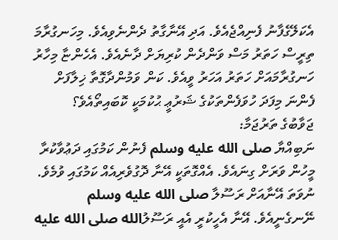އެކަލޭގެފާނު ފެނިއްޖެއެވެ. އަދި އޭނާގާތު ދެންނެވިއެވެ. މިހަނގުރާމަ ތިރީސް ހަތަރު މަސް ވަންދެން ކުރިޔަށް ދާނެއެވެ. އެހެންޏާ މިހާރު ހަނގުރާމައަށް ހަތަރު އަހަރު ވީއެވެ. ކަން ވަމުންދާގޮތާ ޚިލާފަށް ފެންނަ މިފަދަ ހުވަފެންތަކުގެ ޝަރުޢީ ޙުކުމަކީ ކޮބައިތޯއެވެ؟
ޖަވާބުގެ ތަރުޖަމާ:
ނަބިއްޔާ صلى الله عليه وسلم ފެނުން ކަމުގައި ދަޢުވާކުރާ މީހުން ވަރަށް ގިނައެވެ. އެއްގޮތަކީ އޭނާ ދޮގުވެރިއެއް ކަމުގައި ވުމެވެ. ނުވަތަ އޭނާއަށް ރަސޫލާ صلى الله عليه وسلم ނޭނގެނީއެވެ. އޭނާ އެހީކުރީ އެއީ ރަސޫލުالله صلى الله عليه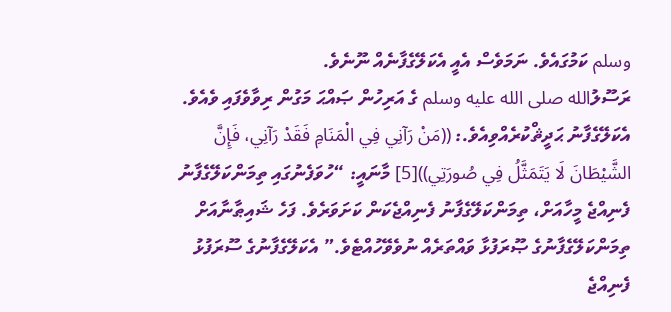وسلم ކަމުގައެވެ. ނަމަވެސް އެއީ އެކަލޭގެފާނެއް ނޫނެވެ.
ރަސޫލުالله صلى الله عليه وسلم ގެ އަރިހުން ޞައްޙަ މަގުން ރިވާވެފައި ވެއެވެ. އެކަލޭގެފާނު ޙަދީޘްކުރެއްވިއެވެ.: ((مَنْ رَآنِي فِي الْمَنَامِ فَقَدْ رَآنِي، فَإِنَّ الشَّيْطَانَ لَا يَتَمَثَّلُ فِي صُورَتِي))[5] މާނައީ: “ހުވަފެނުގައި ތިމަންކަލޭގެފާނު ފެނިއްޖެ މީހާއަށް، ތިމަންކަލޭގެފާނު ފެނިއްޖެކަން ކަށަވަރެވެ. ފަހެ ޝައިޠާނާއަށް ތިމަންކަލޭގެފާނުގެ ޞޫރަފުޅާ ވައްތަރެއް ނުވެވޭހުއްޓެވެ.” އެކަލޭގެފާނުގެ ސޫރަފުޅު ފެނިއްޖެ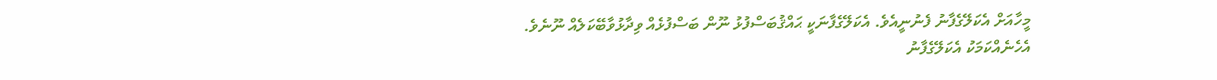މީހާއަށް އެކަލޭގެފާނު ފެނުނީއެވެ. އެކަލޭގެފާނަކީ ޙައްޤުބަސްފުޅު ނޫން ބަސްފުޅެއް ވިދާޅުވާބޭކަލެއް ނޫނެވެ.
އެހެނެއްކަމަކު އެކަލޭގެފާނު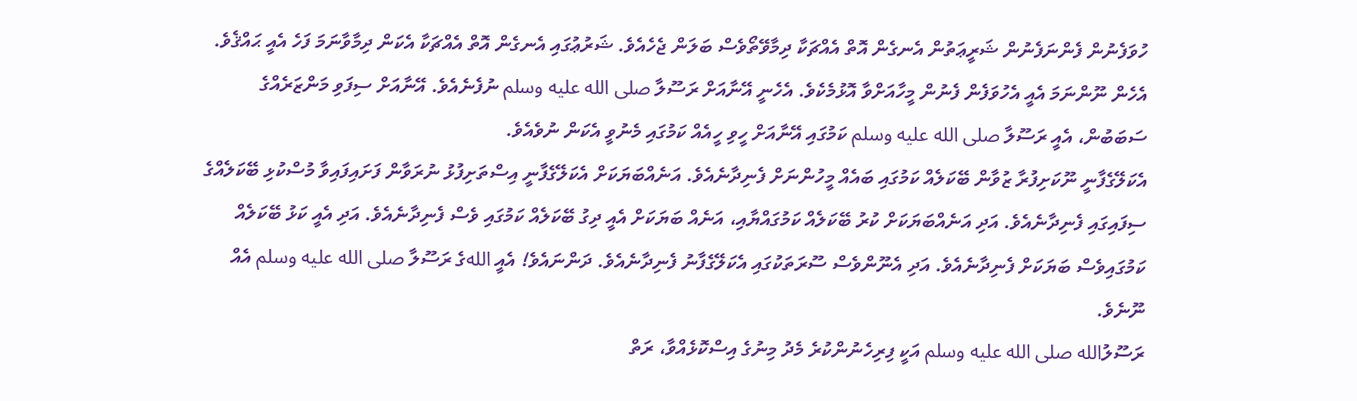ހުވަފެނުން ފެންނަފެނުން ޝަރީޢަތުން އެނގެން އޮތް އެއްޗަކާ ދިމާވޭތޯވެސް ބަލަން ޖެހެއެވެ. ޝަރުޢުގައި އެނގެން އޮތް އެއްޗަކާ އެކަން ދިމާވާނަމަ ފަހެ އެއީ ޙައްޤެވެ. އެހެން ނޫންނަމަ އެއީ އެހުވަފެން ފެނުން މީހާއަށްވާ އޮޅުމެކެވެ. އެހެނީ އޭނާއަށް ރަސޫލާ صلى الله عليه وسلم ނުފެނެއެވެ. އޭނާއަށް ސިފަވި މަންޒަރެއްގެ ސަބަބުން، އެއީ ރަސޫލާ صلى الله عليه وسلم ކަމުގައި އޭނާއަށް ހީވި ހީއެއް ކަމުގައި މެނުވީ އެކަން ނުވެއެވެ.
އެކަލޭގެފާނީ ނޫކަށިފުރާ ޒުވާން ބޭކަލެއް ކަމުގައި ބައެއް މީހުންނަށް ފެނިދާނެއެވެ. އަނެއްބަޔަކަށް އެކަލޭގެފާނީ އިސްތަށިފުޅު ނުރަވާން ފަށައިފައިވާ މުސްކުޅި ބޭކަލެއްގެ ސިފައިގައި ފެނިދާނެއެވެ. އަދި އަނެއްބަޔަކަށް ކުރު ބޭކަލެއް ކަމުގައްޔާއި، އަނެއް ބަޔަކަށް އެއީ ދިގު ބޭކަލެއް ކަމުގައި ވެސް ފެނިދާނެއެވެ. އަދި އެއީ ކަޅު ބޭކަލެއް ކަމުގައިވެސް ބަޔަކަށް ފެނިދާނެއެވެ. އަދި އެނޫންވެސް ސޫރަތަކުގައި އެކަލޭގެފާނު ފެނިދާނެއެވެ. ދަންނައެވެ! އެއީ اللهގެ ރަސޫލާ صلى الله عليه وسلم އެއް ނޫނެވެ.
ރަސޫލުالله صلى الله عليه وسلم އަކީ ފިރިހެނުންކުރެ މެދު މިނުގެ އިސްކޮޅެއްވާ، ރަތް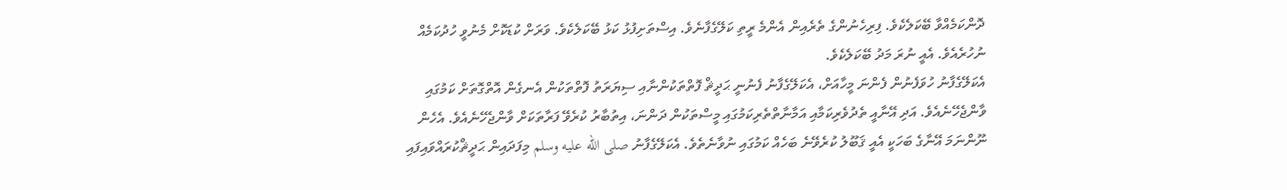ދޮންކަމެއްވާ ބޭކަލެކެވެ. ފިރިހެނުންގެ ތެރެއިން އެންމެ ރީތި ކަލޭގެފާނެވެ. އިސްތަށިފުޅު ކަޅު ބޭކަލެކެވެ. ވަރަށް ކުޑަކޮށް މެނުވީ ހުދުކަމެއް ނުހުރެއެވެ. އެއީ ނުރަ މަދު ބޭކަލެކެވެ.
އެކަލޭގެފާނު ހުވަފެނުން ފެންނަ މީހާއަށް، އެކަލޭގެފާނު ފެނުނީ ޙަދީޘް ފޮތްތަކުންނާއި ސިޔަރަތު ފޮތްތަކުން އެނގެން އޮތްގޮތަށް ކަމުގައި ވާންޖެހޭނެއެވެ. އަދި އޭނާއީ ތެދުވެރިކަމާއި އަމާނާތްތެރިކަމުގައި މީސްތަކުން ދަންނަ، އިތުބާރު ކުރެވޭ ފަރާތަކަށް ވާންޖެހޭނެއެވެ. އެހެން ނޫންނަމަ އޭނާގެ ބަހަކީ އެއީ ޤަބޫލު ކުރެވޭނެ ބަހެއް ކަމުގައި ނުވާނެތެވެ. އެކަލޭގެފާނު صلى الله عليه وسلم މިފަދައިން ޙަދީޘްކުރައްވައިފައި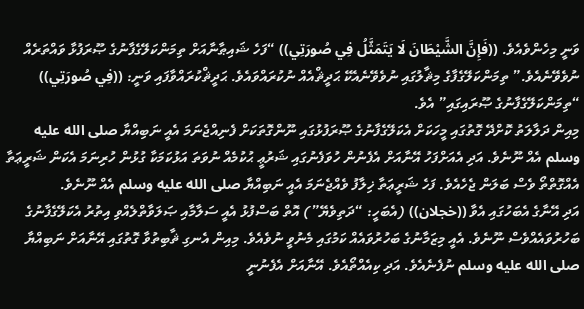ވަނީ މިހެންވެއެވެ. ((فَإِنَّ الشَّيْطَانَ لَا يَتَمَثَّلُ فِي صُورَتِي)) “ފަހެ ޝައިޠާނާއަށް ތިމަންކަލޭގެފާނުގެ ޞޫރަފުޅާ ވައްތަރެއް ނުވެވޭނެއެވެ.” ތިމަންކަލޭގެފާގެ މިޘާލުގައި ނުވެވޭނެއެކޭ ޙަދީޘްއެއް ނުކުރައްވައެވެ. ޙަދީޘްކުރައްވާފައި ވަނީ: ((فِي صُورَتِي)) “ތިމަންކަލޭގެފާނުގެ ޞޫރައިގައި” އެވެ.
މިއިން ދަލާލަތު ކޮށްދޭ ގޮތުގައި މީހަކަށް އެކަލޭގެފާނުގެ ޞޫރަފުޅުގައި ނޫންގޮތަކަށް ފެނިއްޖެނަމަ އެއީ ނަބިއްޔާ صلى الله عليه وسلم އެއް ނޫނެވެ. އަދި އެއަށްފަހު އޭނާއަށް އެފެނުން ހުވަފެނުގައި ޝަރުޢީ ޙުކުމެއް ނުވަތަ އަޅުކަމަކާ ގުޅުން ހުރިނަމަ އެކަން ޝަރީޢަތާ އެއްގޮތްތޯ ވެސް ބަލަން ޖެހެއެވެ. ފަހެ ޝަރީޢަތާ ޚިލާފު ވެއްޖެނަމަ އެއީ ނަބިއްޔާ صلى الله عليه وسلم އެއް ނޫނެވެ.
އަދި އޭނާގެ އެބަހުގައި އެވާ ((خجلان)) (އެބަހީ: “ދަތިވެޔޭ”) އޮތް ބަސްފުޅު އެއީ ސަލާމާއި ޞަލަވާތްލެއްވި އިތުރު އެކަލޭގެފާނުގެ ބަހުރުވައެއްވެސް ނޫނެވެ. އެއީ މިޒަމާނުގެ ބަހުރުވައެއް ކަމުގައި މެނުވީ ނުވެއެވެ. މިއިން އެނގި ޘާބިތުވާ ގޮތުގައި އޭނާއަށް ނަބިއްޔާ صلى الله عليه وسلم ނުފެނެއެވެ. އަދި ކިއެއްތޯއެވެ. އޭނާއަށް އެފެނުނީ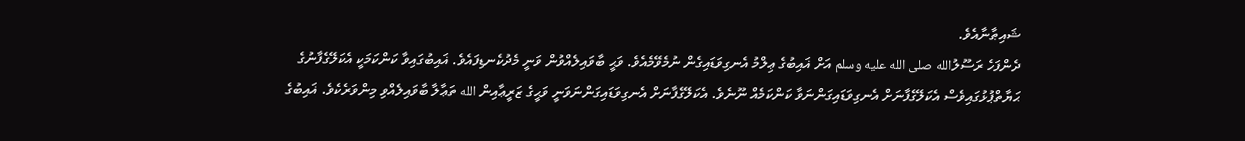ޝައިޠާނާއެވެ.
ދެންފަހެ ރަސޫލުالله صلى الله عليه وسلم އަށް ޣައިބުގެ ޢިލްމު އެނގިވަޑައިގެން ނުމެވޭމެއެވެ. ވަޙީ ބާވައިލެއްވުން ވަނީ މެދުކެނޑިފައެވެ. ޣައިބުގައިވާ ކަންކަމަކީ އެކަލޭގެފާނުގެ ޙަޔާތްޕުޅުގައިވެސް އެކަލޭގެފާނަށް އެނގިވަޑައިގަންނަވާ ކަންކަމެއް ނޫނެވެ. އެކަލޭގެފާނަށް އެނގިވަޑައިގަންނަވަނީ ވަޙީގެ ޒަރީޢާއިން الله ތަޢާލާ ބާވައިލެއްވި މިންވަރެކެވެ. ޣައިބުގެ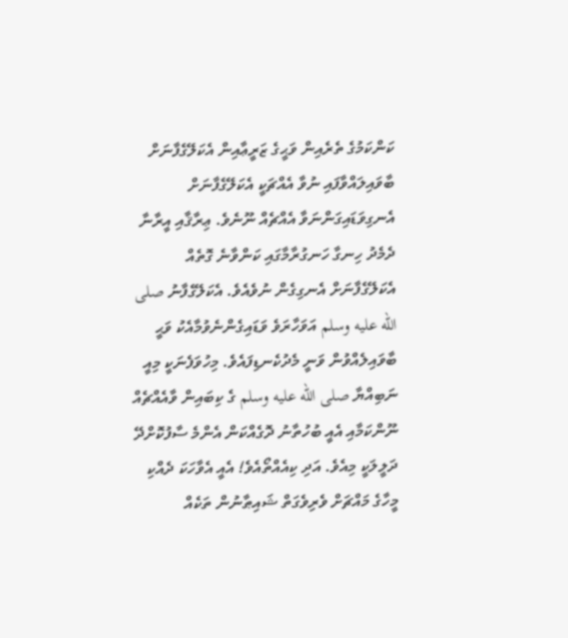ކަންކަމުގެ ތެރެއިން ވަޙީގެ ޒަރީޢާއިން އެކަލޭގެފާނަށް ބާވައިލައްވާފައި ނުވާ އެއްޗަކީ އެކަލޭގެފާނަށް އެނގިވަޑައިގަންނަވާ އެއްޗެއް ނޫނެވެ. ޢިރާޤާއި އީރާނާ ދެމެދު ހިނގާ ހަނގުރާމާގައި ކަންވާނެ ގޮތެއް އެކަލޭގެފާނަށް އެނގިގެން ނުވެއެވެ. އެކަލޭގެފާނު صلى الله عليه وسلم އަވަހާރަވެ ވަޑައިގެންނެވުމާއެކު ވަޙީ ބާވައިލެއްވުން ވަނީ މެދުކެނޑިފައެވެ. މިހުވަފެނަކީ މިއީ ނަބިއްޔާ صلى الله عليه وسلم ގެ ކިބައިން ވާއެއްޗެއް ނޫންކަމާއި އެއީ ބުހުތާނު ދޮގެއްކަން އެންމެ ސާފުކޮށްދޭ ދަލީލަކީ މިއެވެ. އަދި ކިއެއްތޯއެވެ! އެއީ އެވާހަކަ ދެއްކި މީހާގެ މައްޗަށް ވެރިވެގަތް ޝައިޠާނުން ތަކެއް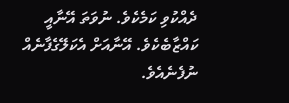ދެއްކުވި ކަމެކެވެ. ނުވަތަ އޭނާއީ ކައްޒާބެކެވެ. އޭނާއަށް އެކަލޭގެފާނެއް ނުފެނެއެވެ.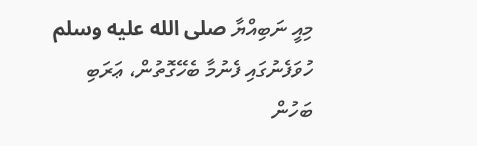މިއީ ނަބިއްޔާ صلى الله عليه وسلم ހުވަފެނުގައި ފެނުމާ ބެހޭގޮތުން، ޢަރަބި ބަހުން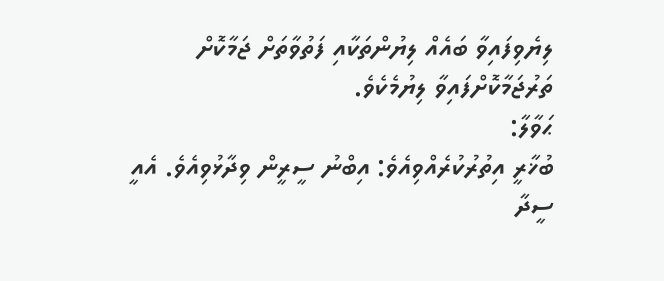ލިޔެވިފައިވާ ބައެއް ލިޔުންތަކާއި ފަތުވާތަށް ޖަމާކޮށް ތަރުޖަމާކޮށްފައިވާ ލިޔުމެކެވެ.
ޙަވާލާ:
ބުޚާރީ އިތުރުކުރެއްވިއެވެ: އިބްނު ސީރީން ވިދާޅުވިއެވެ. އެއީ ސީދާ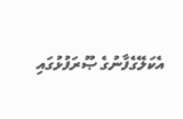އެކަލޭގެފާނުގެ ޞޫރަފުޅުގައި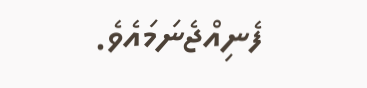ފެނިއްޖެނަމައެވެ.